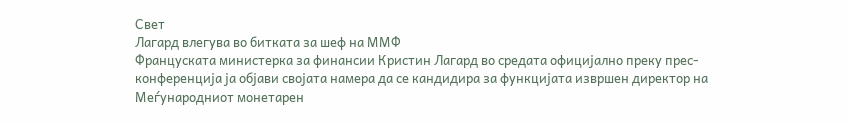Свет
Лагард влегува во битката за шеф на ММФ
Француската министерка за финансии Кристин Лагард во средата официјалнo преку прес-конференција ја објави својата намера да се кандидира за функцијата извршен директор на Меѓународниот монетарен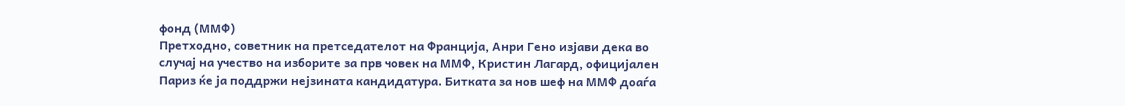фонд (ММФ)
Претходно, советник на претседателот на Франција, Анри Гено изјави дека во случај на учество на изборите за прв човек на ММФ, Кристин Лагард, официјален Париз ќе ја поддржи нејзината кандидатура. Битката за нов шеф на ММФ доаѓа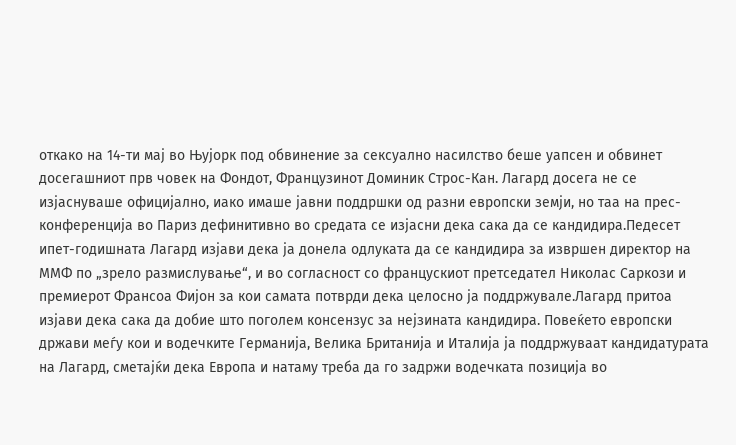откако на 14-ти мај во Њујорк под обвинение за сексуално насилство беше уапсен и обвинет досегашниот прв човек на Фондот, Французинот Доминик Строс-Кан. Лагард досега не се изјаснуваше официјално, иако имаше јавни поддршки од разни европски земји, но таа на прес-конференција во Париз дефинитивно во средата се изјасни дека сака да се кандидира.Педесет ипет-годишната Лагард изјави дека ја донела одлуката да се кандидира за извршен директор на ММФ по „зрело размислување“, и во согласност со францускиот претседател Николас Саркози и премиерот Франсоа Фијон за кои самата потврди дека целосно ја поддржувале.Лагард притоа изјави дека сака да добие што поголем консензус за нејзината кандидира. Повеќето европски држави меѓу кои и водечките Германија, Велика Британија и Италија ја поддржуваат кандидатурата на Лагард, сметајќи дека Европа и натаму треба да го задржи водечката позиција во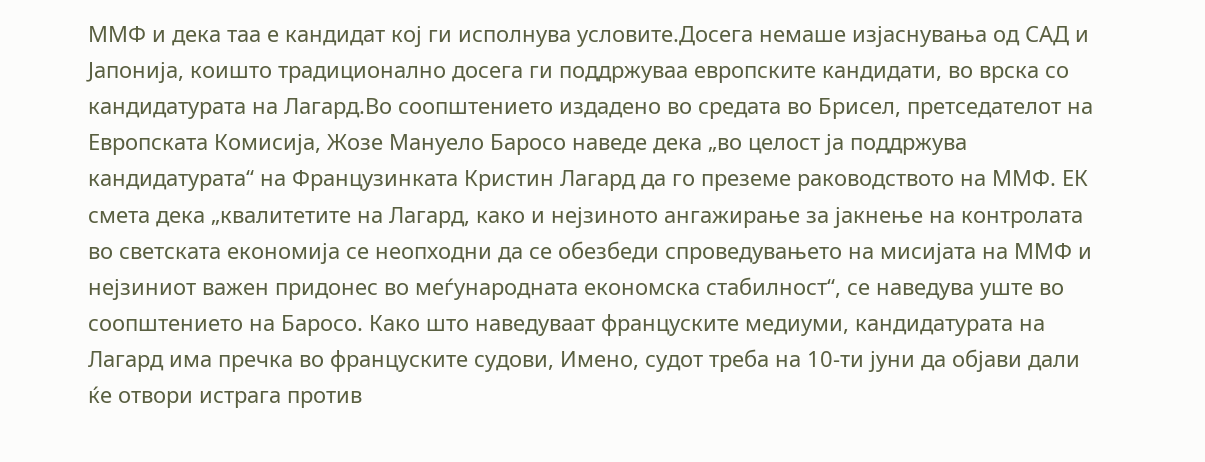ММФ и дека таа е кандидат кој ги исполнува условите.Досега немаше изјаснувања од САД и Јапонија, коишто традиционално досега ги поддржуваа европските кандидати, во врска со кандидатурата на Лагард.Во соопштението издадено во средата во Брисел, претседателот на Европската Комисија, Жозе Мануело Баросо наведе дека „во целост ја поддржува кандидатурата“ на Французинката Кристин Лагард да го преземе раководството на ММФ. ЕК смета дека „квалитетите на Лагард, како и нејзиното ангажирање за јакнење на контролата во светската економија се неопходни да се обезбеди спроведувањето на мисијата на ММФ и нејзиниот важен придонес во меѓународната економска стабилност“, се наведува уште во соопштението на Баросо. Како што наведуваат француските медиуми, кандидатурата на Лагард има пречка во француските судови, Имено, судот треба на 10-ти јуни да објави дали ќе отвори истрага против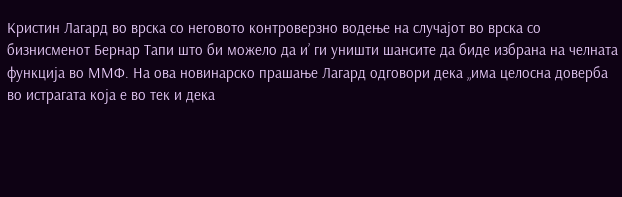Кристин Лагард во врска со неговото контроверзно водење на случајот во врска со бизнисменот Бернар Тапи што би можело да и’ ги уништи шансите да биде избрана на челната функција во ММФ. На ова новинарско прашање Лагард одговори дека „има целосна доверба во истрагата која е во тек и дека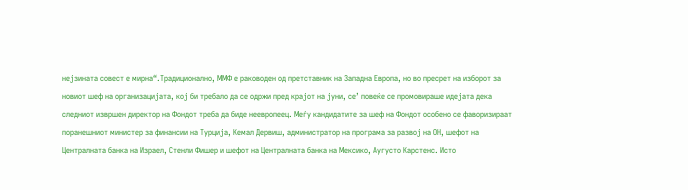нејзината совест е мирна“.Традиционално, ММФ е раководен од претставник на Западна Европа, но во пресрет на изборот за новиот шеф на организацијата, кој би требало да се одржи пред крајот на јуни, се’ повеќе се промовираше идејата дека следниот извршен директор на Фондот треба да биде неевропеец. Меѓу кандидатите за шеф на Фондот особено се фаворизираат поранешниот министер за финансии на Турција, Кемал Дервиш, администратор на програма за развој на ОН, шефот на Централната банка на Израел, Стенли Фишер и шефот на Централната банка на Мексико, Аугусто Карстенс. Исто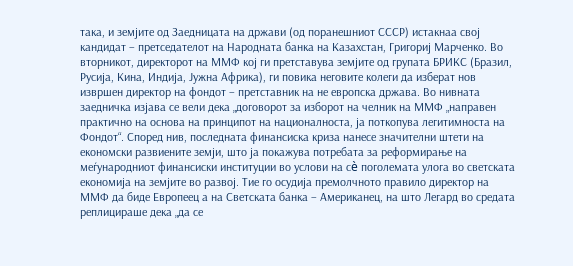така, и земјите од Заедницата на држави (од поранешниот СССР) истакнаа свој кандидат – претседателот на Народната банка на Казахстан, Григориј Марченко. Во вторникот, директорот на ММФ кој ги претставува земјите од групата БРИКС (Бразил, Русија, Кина, Индија, Јужна Африка), ги повика неговите колеги да изберат нов извршен директор на фондот – претставник на не европска држава. Во нивната заедничка изјава се вели дека „договорот за изборот на челник на ММФ „направен практично на основа на принципот на националноста, ја поткопува легитимноста на Фондот“. Според нив, последната финансиска криза нанесе значителни штети на економски развиените земји, што ја покажува потребата за реформирање на меѓународниот финансиски институции во услови на сè поголемата улога во светската економија на земјите во развој. Тие го осудија премолчното правило директор на ММФ да биде Европеец а на Светската банка – Американец, на што Легард во средата реплицираше дека „да се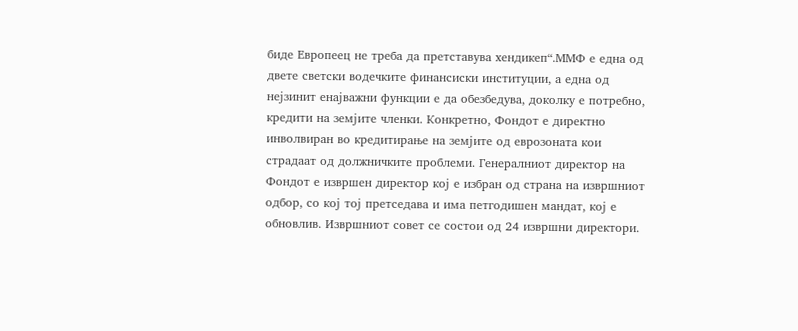биде Европеец не треба да претставува хендикеп“.ММФ е една од двете светски водечките финансиски институции, а една од нејзинит енајважни функции е да обезбедува, доколку е потребно, кредити на земјите членки. Конкретно, Фондот е директно инволвиран во кредитирање на земјите од еврозоната кои страдаат од должничките проблеми. Генералниот директор на Фондот е извршен директор кој е избран од страна на извршниот одбор, со кој тој претседава и има петгодишен мандат, кој е обновлив. Извршниот совет се состои од 24 извршни директори.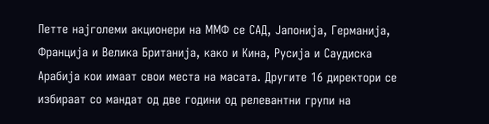Петте најголеми акционери на ММФ се САД, Јапонија, Германија, Франција и Велика Британија, како и Кина, Русија и Саудиска Арабија кои имаат свои места на масата. Другите 16 директори се избираат со мандат од две години од релевантни групи на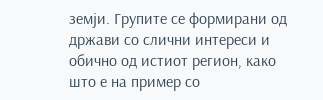земји. Групите се формирани од држави со слични интереси и обично од истиот регион, како што е на пример со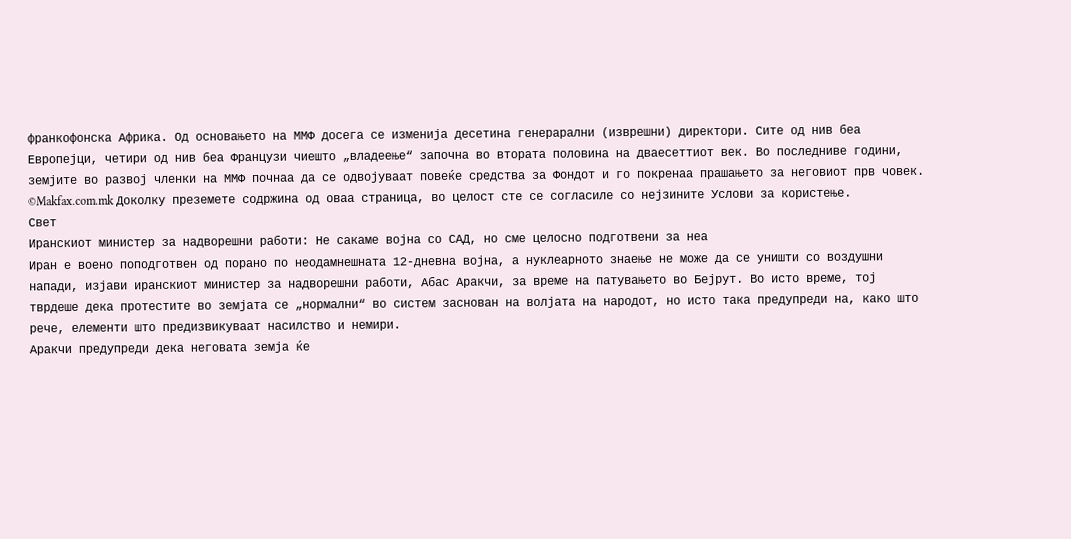франкофонска Африка. Од основањето на ММФ досега се изменија десетина генерарални (изврешни) директори. Сите од нив беа Европејци, четири од нив беа Французи чиешто „владеење“ започна во втората половина на дваесеттиот век. Во последниве години, земјите во развој членки на ММФ почнаа да се одвојуваат повеќе средства за Фондот и го покренаа прашањето за неговиот прв човек.
©Makfax.com.mk Доколку преземете содржина од оваа страница, во целост сте се согласиле со нејзините Услови за користење.
Свет
Иранскиот министер за надворешни работи: Не сакаме војна со САД, но сме целосно подготвени за неа
Иран е воено поподготвен од порано по неодамнешната 12-дневна војна, а нуклеарното знаење не може да се уништи со воздушни напади, изјави иранскиот министер за надворешни работи, Абас Аракчи, за време на патувањето во Бејрут. Во исто време, тој тврдеше дека протестите во земјата се „нормални“ во систем заснован на волјата на народот, но исто така предупреди на, како што рече, елементи што предизвикуваат насилство и немири.
Аракчи предупреди дека неговата земја ќе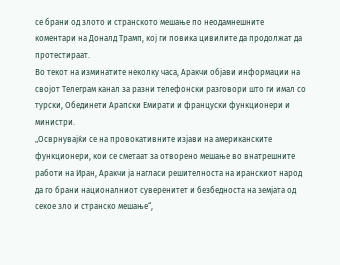се брани од злото и странското мешање по неодамнешните коментари на Доналд Трамп, кој ги повика цивилите да продолжат да протестираат.
Во текот на изминатите неколку часа, Аракчи објави информации на својот Телеграм канал за разни телефонски разговори што ги имал со турски, Обединети Арапски Емирати и француски функционери и министри.
„Осврнувајќи се на провокативните изјави на американските функционери, кои се сметаат за отворено мешање во внатрешните работи на Иран, Аракчи ја нагласи решителноста на иранскиот народ да го брани националниот суверенитет и безбедноста на земјата од секое зло и странско мешање“,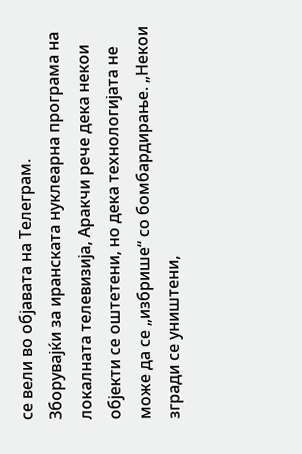се вели во објавата на Телеграм.
Зборувајќи за иранската нуклеарна програма на локалната телевизија, Аракчи рече дека некои објекти се оштетени, но дека технологијата не може да се „избрише“ со бомбардирање. „Некои згради се уништени,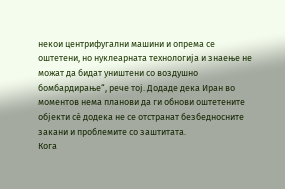некои центрифугални машини и опрема се оштетени, но нуклеарната технологија и знаење не можат да бидат уништени со воздушно бомбардирање“, рече тој. Додаде дека Иран во моментов нема планови да ги обнови оштетените објекти сè додека не се отстранат безбедносните закани и проблемите со заштитата.
Кога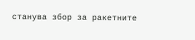станува збор за ракетните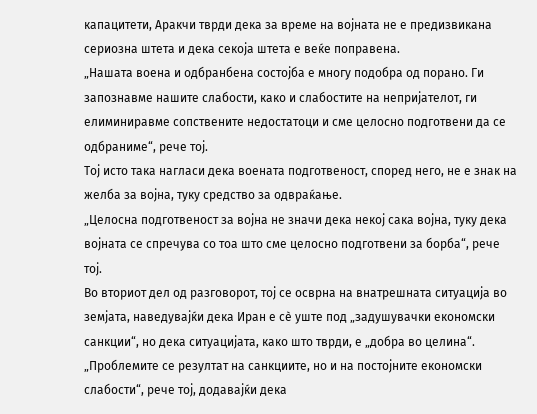капацитети, Аракчи тврди дека за време на војната не е предизвикана сериозна штета и дека секоја штета е веќе поправена.
„Нашата воена и одбранбена состојба е многу подобра од порано. Ги запознавме нашите слабости, како и слабостите на непријателот, ги елиминиравме сопствените недостатоци и сме целосно подготвени да се одбраниме“, рече тој.
Тој исто така нагласи дека воената подготвеност, според него, не е знак на желба за војна, туку средство за одвраќање.
„Целосна подготвеност за војна не значи дека некој сака војна, туку дека војната се спречува со тоа што сме целосно подготвени за борба“, рече тој.
Во вториот дел од разговорот, тој се осврна на внатрешната ситуација во земјата, наведувајќи дека Иран е сè уште под „задушувачки економски санкции“, но дека ситуацијата, како што тврди, е „добра во целина“.
„Проблемите се резултат на санкциите, но и на постојните економски слабости“, рече тој, додавајќи дека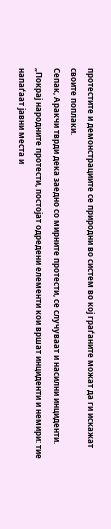протестите и демонстрациите се природни во систем во кој граѓаните можат да ги искажат своите поплаки.
Сепак, Аракчи тврди дека заедно со мирните протести, се случуваат и насилни инциденти.
„Покрај народните протести, постојат одредени елементи кои вршат инциденти и немири: тие напаѓаат јавни места и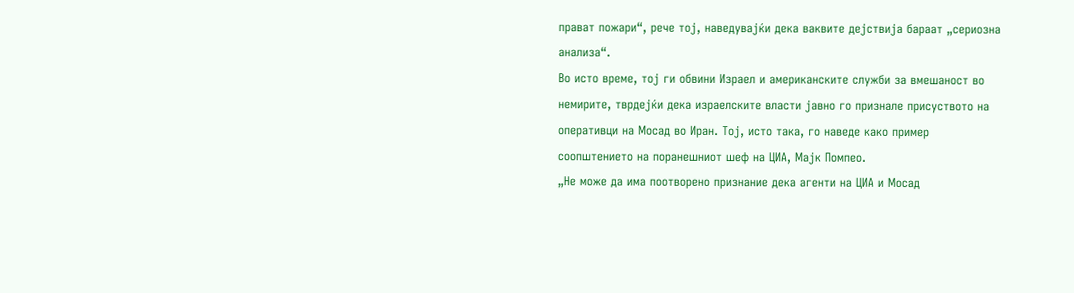прават пожари“, рече тој, наведувајќи дека ваквите дејствија бараат „сериозна анализа“.
Во исто време, тој ги обвини Израел и американските служби за вмешаност во немирите, тврдејќи дека израелските власти јавно го признале присуството на оперативци на Мосад во Иран. Тој, исто така, го наведе како пример соопштението на поранешниот шеф на ЦИА, Мајк Помпео.
„Не може да има поотворено признание дека агенти на ЦИА и Мосад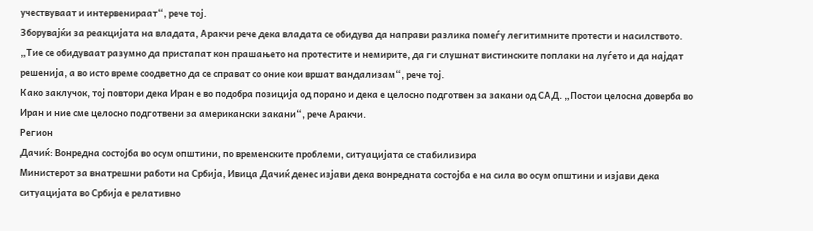учествуваат и интервенираат“, рече тој.
Зборувајќи за реакцијата на владата, Аракчи рече дека владата се обидува да направи разлика помеѓу легитимните протести и насилството.
„Тие се обидуваат разумно да пристапат кон прашањето на протестите и немирите, да ги слушнат вистинските поплаки на луѓето и да најдат решенија, а во исто време соодветно да се справат со оние кои вршат вандализам“, рече тој.
Како заклучок, тој повтори дека Иран е во подобра позиција од порано и дека е целосно подготвен за закани од САД. „Постои целосна доверба во Иран и ние сме целосно подготвени за американски закани“, рече Аракчи.
Регион
Дачиќ: Вонредна состојба во осум општини, по временските проблеми, ситуацијата се стабилизира
Министерот за внатрешни работи на Србија, Ивица Дачиќ денес изјави дека вонредната состојба е на сила во осум општини и изјави дека ситуацијата во Србија е релативно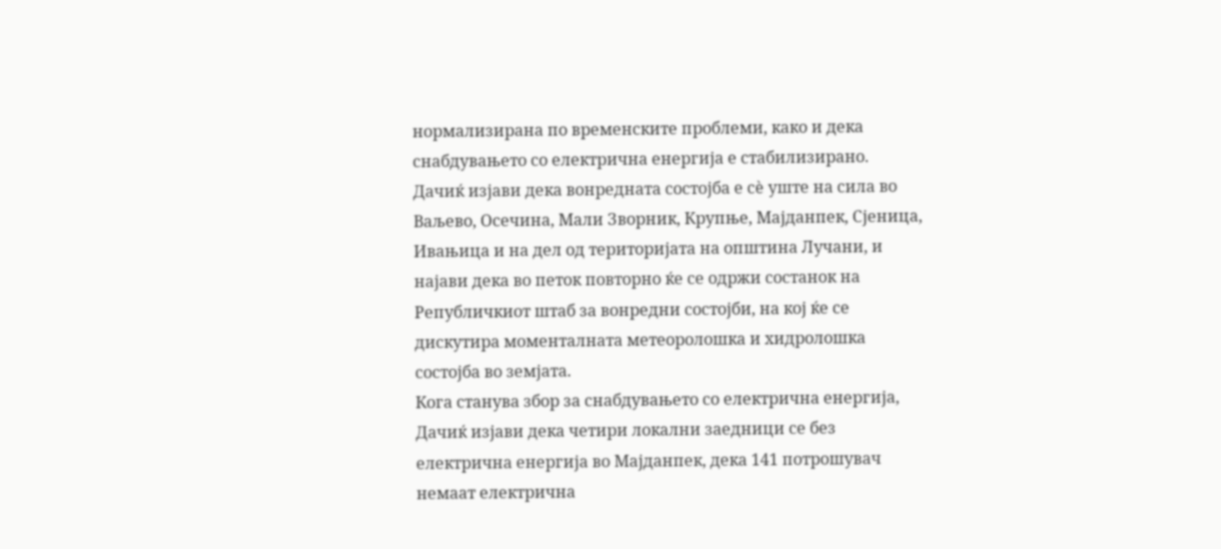нормализирана по временските проблеми, како и дека снабдувањето со електрична енергија е стабилизирано.
Дачиќ изјави дека вонредната состојба е сè уште на сила во Ваљево, Осечина, Мали Зворник, Крупње, Мајданпек, Сјеница, Ивањица и на дел од територијата на општина Лучани, и најави дека во петок повторно ќе се одржи состанок на Републичкиот штаб за вонредни состојби, на кој ќе се дискутира моменталната метеоролошка и хидролошка состојба во земјата.
Кога станува збор за снабдувањето со електрична енергија, Дачиќ изјави дека четири локални заедници се без електрична енергија во Мајданпек, дека 141 потрошувач немаат електрична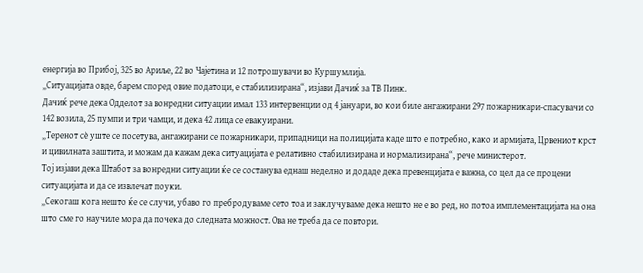енергија во Прибој, 325 во Ариље, 22 во Чајетина и 12 потрошувачи во Куршумлија.
„Ситуацијата овде, барем според овие податоци, е стабилизирана“, изјави Дачиќ за ТВ Пинк.
Дачиќ рече дека Одделот за вонредни ситуации имал 133 интервенции од 4 јануари, во кои биле ангажирани 297 пожарникари-спасувачи со 142 возила, 25 пумпи и три чамци, и дека 42 лица се евакуирани.
„Теренот сè уште се посетува, ангажирани се пожарникари, припадници на полицијата каде што е потребно, како и армијата, Црвениот крст и цивилната заштита, и можам да кажам дека ситуацијата е релативно стабилизирана и нормализирана“, рече министерот.
Тој изјави дека Штабот за вонредни ситуации ќе се состанува еднаш неделно и додаде дека превенцијата е важна, со цел да се процени ситуацијата и да се извлечат поуки.
„Секогаш кога нешто ќе се случи, убаво го пребродуваме сето тоа и заклучуваме дека нешто не е во ред, но потоа имплементацијата на она што сме го научиле мора да почека до следната можност. Ова не треба да се повтори.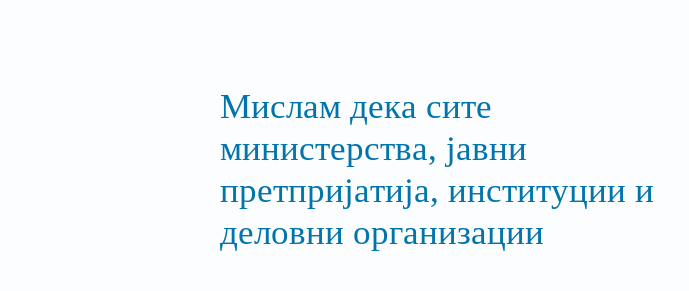Мислам дека сите министерства, јавни претпријатија, институции и деловни организации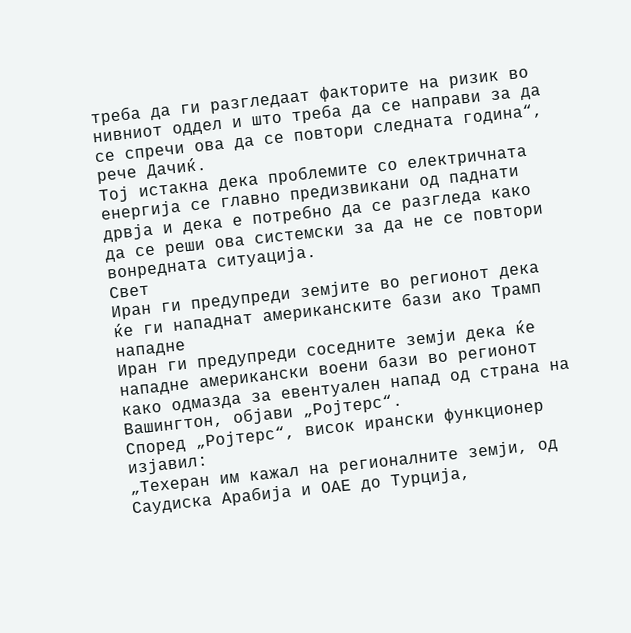треба да ги разгледаат факторите на ризик во нивниот оддел и што треба да се направи за да се спречи ова да се повтори следната година“, рече Дачиќ.
Тој истакна дека проблемите со електричната енергија се главно предизвикани од паднати дрвја и дека е потребно да се разгледа како да се реши ова системски за да не се повтори вонредната ситуација.
Свет
Иран ги предупреди земјите во регионот дека ќе ги нападнат американските бази ако Трамп нападне
Иран ги предупреди соседните земји дека ќе нападне американски воени бази во регионот како одмазда за евентуален напад од страна на Вашингтон, објави „Ројтерс“.
Според „Ројтерс“, висок ирански функционер изјавил:
„Техеран им кажал на регионалните земји, од Саудиска Арабија и ОАЕ до Турција,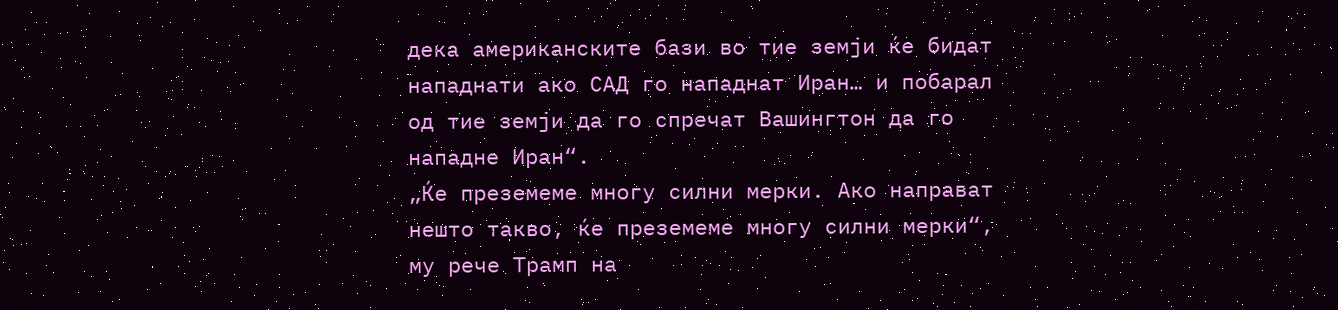дека американските бази во тие земји ќе бидат нападнати ако САД го нападнат Иран… и побарал од тие земји да го спречат Вашингтон да го нападне Иран“.
„Ќе преземеме многу силни мерки. Ако направат нешто такво, ќе преземеме многу силни мерки“, му рече Трамп на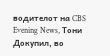водителот на CBS Evening News, Тони Докупил, во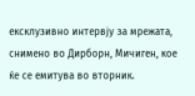ексклузивно интервју за мрежата, снимено во Дирборн, Мичиген, кое ќе се емитува во вторник.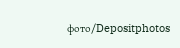фото/Depositphotos